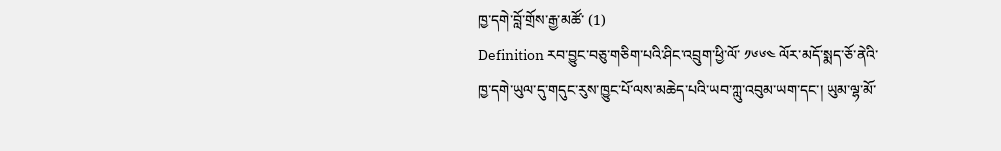ཁྱ་དགེ་བློ་གྲོས་རྒྱ་མཚོ་ (1)
Definition རབ་བྱུང་བཅུ་གཅིག་པའི་ཤིང་འབྲུག་ཕྱི་ལོ་ ༡༦༦༤ ལོར་མདོ་སྨད་ཅོ་ནེའི་ཁྱ་དགེ་ཡུལ་དུ་གདུང་རུས་ཁྱུང་པོ་ལས་མཆེད་པའི་ཡབ་ཀླུ་འབུམ་ཡག་དང་། ཡུམ་ལྷ་མོ་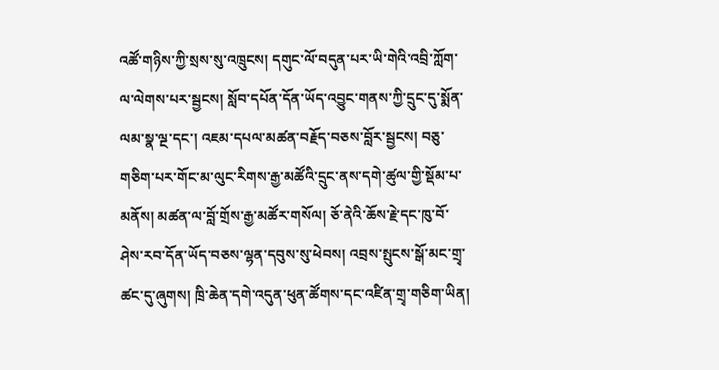འཚོ་གཉིས་ཀྱི་སྲས་སུ་འཁྲུངས། དགུང་ལོ་བདུན་པར་ཡི་གེའི་འབྲི་ཀློག་ལ་ལེགས་པར་སྦྱངས། སློབ་དཔོན་དོན་ཡོད་འབྱུང་གནས་ཀྱི་དྲུང་དུ་སྨོན་ལམ་སྣ་ལྔ་དང་། འཇམ་དཔལ་མཚན་བརྗོད་བཅས་བློར་སྦྱངས། བཅུ་གཅིག་པར་གོང་མ་ལུང་རིགས་རྒྱ་མཚོའི་དྲུང་ནས་དགེ་ཚུལ་གྱི་སྡོམ་པ་མནོས། མཚན་ལ་བློ་གྲོས་རྒྱ་མཚོར་གསོལ། ཅོ་ནེའི་ཆོས་རྗེ་དང་ཁུ་བོ་ཤེས་རབ་དོན་ཡོད་བཅས་ལྷན་དབུས་སུ་ཕེབས། འབྲས་སྤུངས་སྒོ་མང་གྲྭ་ཚང་དུ་ཞུགས། ཁྲི་ཆེན་དགེ་འདུན་ཕུན་ཚོགས་དང་འཛིན་གྲྭ་གཅིག་ཡིན།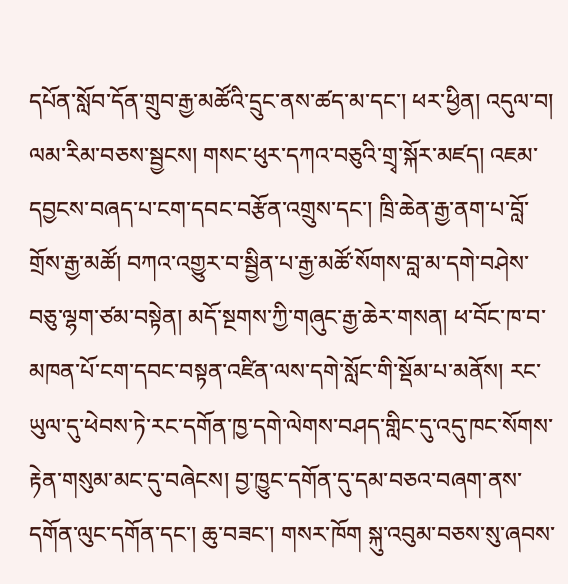དཔོན་སློབ་དོན་གྲུབ་རྒྱ་མཚོའི་དྲུང་ནས་ཚད་མ་དང་། ཕར་ཕྱིན། འདུལ་བ། ལམ་རིམ་བཅས་སྦྱངས། གསང་ཕུར་དཀའ་བཅུའི་གྲྭ་སྐོར་མཛད། འཇམ་དབྱངས་བཞད་པ་ངག་དབང་བརྩོན་འགྲུས་དང་། ཁྲི་ཆེན་རྒྱ་ནག་པ་བློ་གྲོས་རྒྱ་མཚོ། བཀའ་འགྱུར་བ་སྦྱིན་པ་རྒྱ་མཚོ་སོགས་བླ་མ་དགེ་བཤེས་བཅུ་ལྷག་ཙམ་བསྟེན། མདོ་སྔགས་ཀྱི་གཞུང་རྒྱ་ཆེར་གསན། ཕ་བོང་ཁ་བ་མཁན་པོ་ངག་དབང་བསྟན་འཛིན་ལས་དགེ་སློང་གི་སྡོམ་པ་མནོས། རང་ཡུལ་དུ་ཕེབས་ཏེ་རང་དགོན་ཁྱ་དགེ་ལེགས་བཤད་གླིང་དུ་འདུ་ཁང་སོགས་རྟེན་གསུམ་མང་དུ་བཞེངས། བྱ་ཁྱུང་དགོན་དུ་དམ་བཅའ་བཞག་ནས་དགོན་ལུང་དགོན་དང་། ཆུ་བཟང་། གསར་ཁོག སྐུ་འབུམ་བཅས་སུ་ཞབས་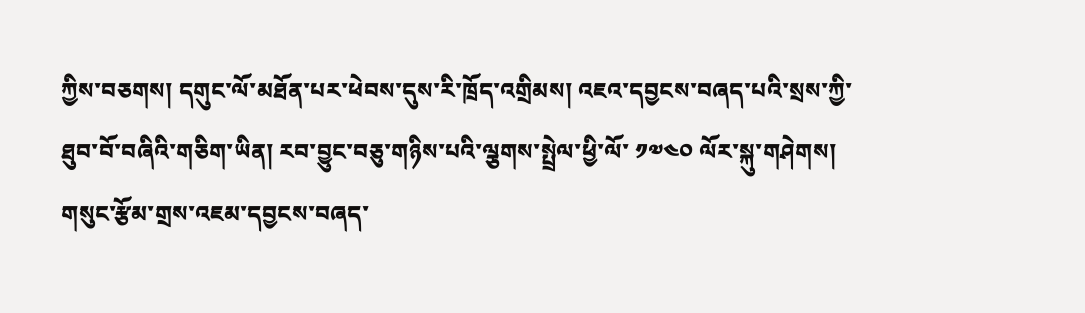ཀྱིས་བཅགས། དགུང་ལོ་མཐོན་པར་ཕེབས་དུས་རི་ཁྲོད་འགྲིམས། འཇའ་དབྱངས་བཞད་པའི་སྲས་ཀྱི་ཐུབ་བོ་བཞིའི་གཅིག་ཡིན། རབ་བྱུང་བཅུ་གཉིས་པའི་ལྕགས་སྤྲེལ་ཕྱི་ལོ་ ༡༧༤༠ ལོར་སྐུ་གཤེགས། གསུང་རྩོམ་གྲས་འཇམ་དབྱངས་བཞད་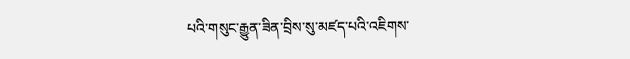པའི་གསུང་རྒྱུན་ཟིན་བྲིས་སུ་མཛད་པའི་འཇིགས་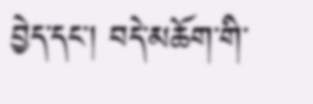བྱེད་དང་། བདེ་མཆོག་གི་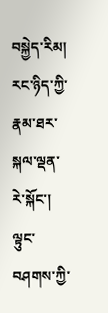བསྐྱེད་རིམ། རང་ཉིད་ཀྱི་རྣམ་ཐར་སྐལ་ལྡན་རེ་སྐོང་། ལྟུང་བཤགས་ཀྱི་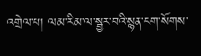འགྲེལ་པ། ལམ་རིམ་ལ་སྦྱར་བའི་སྙན་ངག་སོགས་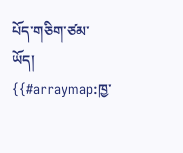པོད་གཅིག་ཙམ་ཡོད།
{{#arraymap:ཁྱ་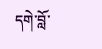དགེ་བློ་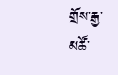གྲོས་རྒྱ་མཚོ་